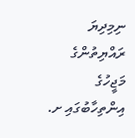ނިމިދިޔަ ރައްޔިތުންގެ މަޖީހުގެ އިންތިހާބުގައި ށ.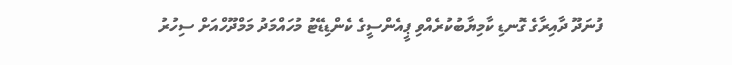ފުނަދޫ ދާއިރާގެ ގޮނޑި ކާމިޔާބުކުރެއްވި ޕީއެންސީގެ ކެންޑިޑޭޓު މުހައްމަދު މަމްދޫހްއަށް ސިހުރު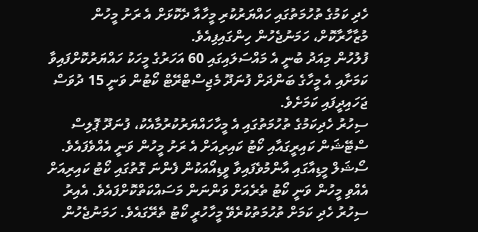ހެދި ކަމުގެ ތުހުމަތުގައި ހައްޔަރުކުރި މީހާއާ ދެކޮޅަށް އެ ރަށު މީހުން މުޒާހާރާކޮށް، ހަމަނުޖެހުން ހިންގައިފިއެވެ.
ފުލުހުން މިއަދު ބުނީ އެ މައްސަލައިގައި 60 އަހަރުގެ މީހަކު ހައްޔަރުކޮށްފައިވާ ކަމަށާއި އެ މީހާގެ ބަންދަށް ފުނަދޫ މެޖިސްޓްރޭޓް ކޯޓުން ވަނީ 15 ދުވަސް ޖަހައިދީފައި ކަމަށެވެ.
ސިހުރު ހެދިކަމުގެ ތުހުމަތުގައި އެ މީހާހައްޔަރުކުރުމާއެކު، ފުނަދޫ ޕޮލިސް ސްޓޭޝަން ކައިރީގައާއި ކޯޓު ކައިރިއަށް އެ ރަށު މީހުން ވަނީ އެއްވެފައެވެ.
ސޯޝަލް މީޑިއާގައި އާންމުވެފައިވާ ވީޑިއޯއަކުން ފެންނަ ގޮތުގައި ކޯޓު ކައިރިއަށް އެއްވި މީހުން ވަނީ ކޯޓު ތެރެއަށް ވަންނަން މަސައްކަތްކޮށްފައެވެ. އެއިރު ސިހުރު ހެދި ކަމަށް ތުހުމަތުކުރެވޭ މީހާހުރީ ކޯޓު ތެރޭގައެވެ. ހަމަނުޖެހުން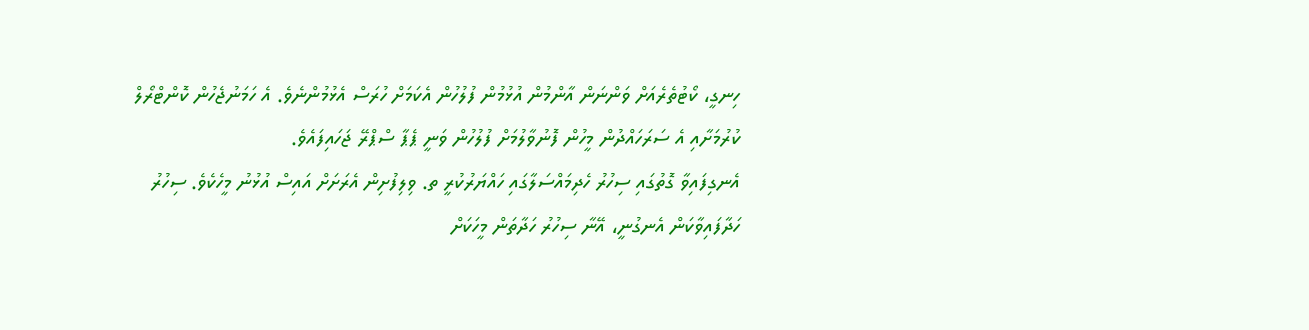ހިނގީ، ކޯޓުތެރެއަށް ވަންނަން އާންމުން އުޅުމުން ފުލުހުން އެކަމަށް ހުރަސް އެޅުމުންނެވެ. އެ ހަމަނުޖެހުން ކޮންޓްރޯލް ކުރުމަށާއި އެ ސަރަހައްދުން މީހުން ފޮނުވާލުމަށް ފުލުހުން ވަނީ ޕެޕާ ސްޕްރޭ ޖަހައިފައެވެ.
އެނގިފައިވާ ގޮތުގައި ސިހުރު ހެދިމައްސަލާގައި ހައްޔަރުކުރީ ތ. ވިލިފުށިން އެރަށަށް އައިސް އުޅުނު މީހެކެވެ. ސިހުރު ހަދާފައިވާކަން އެނގުނީ، އޭނާ ސިހުރު ހަދާތަން މީހަކަށް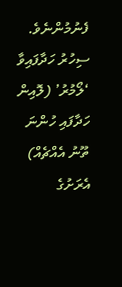ފެނުމުންނެވެ. ސިހުރު ހަދާފައިވާ ‘ލޯމުރު’ (ލޮއިން ހަދާފައި ހުންނަ ތޫނު އެއްޗެއް) އެރަށުގެ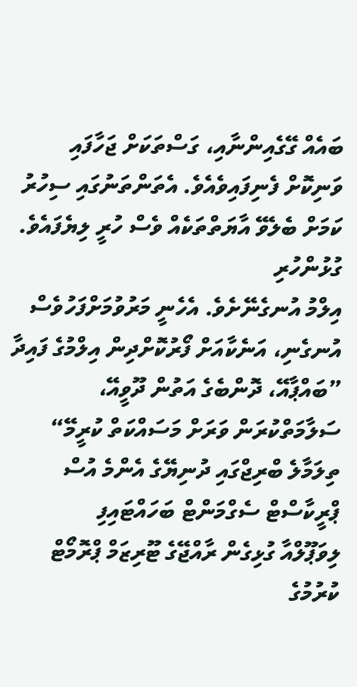ބައެއް ގޭގެއިންނާއި، ގަސްތަކަށް ޖަހާފައި ވަނިކޮށް ފެނިފައިވެއެވެ. އެތަންތަނުގައި ސިހުރު ކަމަށް ބެލެވޭ އާޔަތްތަކެއް ވެސް ހުރީ ލިޔެފައެވެ.
ގުޅުންހުރި
އިލްމު އުނގެނޭށެވެ. އެހެނީ މަރުވުމަށްފަހުވެސް އުނގެނި، އަނެކާއަށް ފޯރުކޮށްދިން އިލްމުގެ ފައިދާ
”ބައްޕާއޭ، ދޮންބެގެ އަތުން ދޫވީއޭ، ސަލާމަތްކުރަން ވަރަށް މަސައްކަތް ކުރީމޭ“
ތިލަމާލެ ބްރިޖްގައި ދުނިޔޭގެ އެންމެ އުސް ޕްރީކާސްޓް ސެގްމަންޓް ބަހައްޓައިފި
ލިވަޕޫލްއާ ގުޅިގެން ރާއްޖޭގެ ޓޫރިޒަމް ޕްރޮމޯޓް ކުރުމުގެ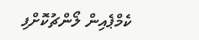ކެމްޕެއިން ލޯންޗުކޮށްފި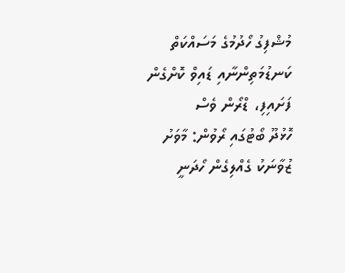މުޝްފިގު ހޯދުމުގެ މަސައްކަތް ކަނޑުމަތިންނާއި ޑައިވް ކޮށްގެން ފަށައިފި، ޑްރޯން ވެސް
ހޮޅުދޫ ބޯޓުގައި ރޯވުން: މާވަށު ޒުވާނަކު ގެއްލިގެން ހޯދަނީ